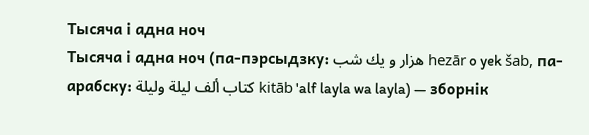Тысяча і адна ноч
Тысяча і адна ноч (па-пэрсыдзку: هزار و يك شب hezār o yek šab, па-арабску: كتاب ألف ليلة وليلة kitāb 'alf layla wa layla) — зборнік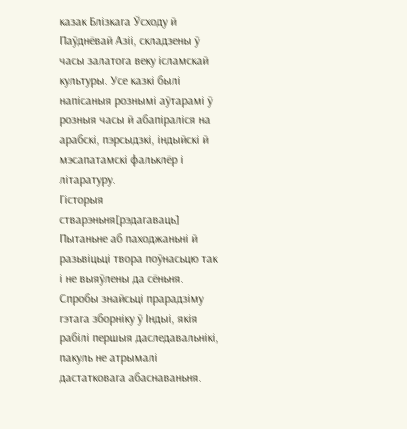казак Блізкага Ўсходу й Паўднёвай Азіі, складзены ў часы залатога веку ісламскай культуры. Усе казкі былі напісаныя рознымі аўтарамі ў розныя часы й абапіраліся на арабскі, пэрсыдзкі, індыйскі й мэсапатамскі фальклёр і літаратуру.
Гісторыя стварэньня[рэдагаваць]
Пытаньне аб паходжаньні й разьвіцьці твора поўнасьцю так і не выяўлены да сёньня. Спробы знайсьці прарадзіму гэтага зборніку ў Індыі, якія рабілі першыя даследавальнікі, пакуль не атрымалі дастатковага абаснаваньня.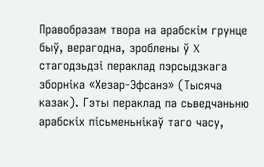Правобразам твора на арабскім грунце быў, верагодна, зроблены ў X стагодзьдзі пераклад пэрсыдзкага зборніка «Хезар-Эфсанэ» (Тысяча казак). Гэты пераклад па сьведчаньню арабскіх пісьменьнікаў таго часу,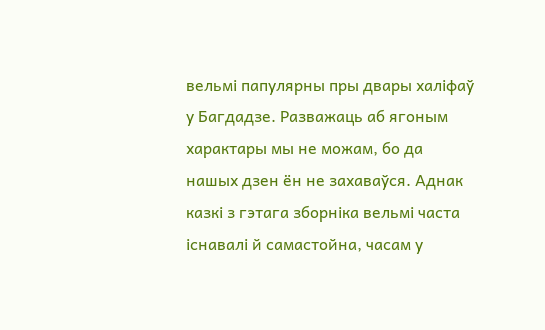вельмі папулярны пры двары халіфаў у Багдадзе. Разважаць аб ягоным характары мы не можам, бо да нашых дзен ён не захаваўся. Аднак казкі з гэтага зборніка вельмі часта існавалі й самастойна, часам у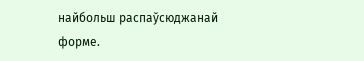найбольш распаўсюджанай форме.